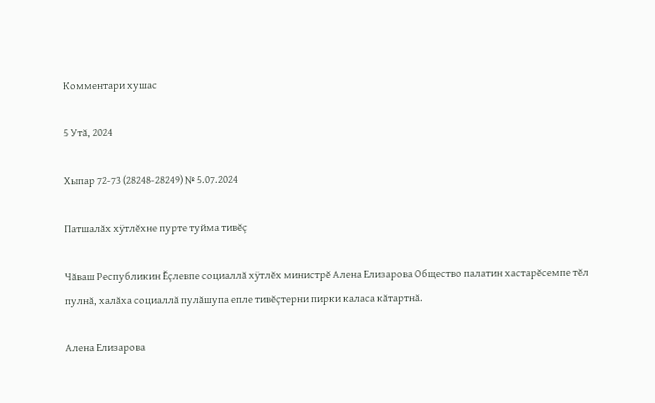Комментари хушас

5 Утă, 2024

Хыпар 72-73 (28248-28249) № 5.07.2024

Патшалăх хÿтлĕхне пурте туйма тивĕç

Чăваш Республикин Ĕçлевпе социаллă хÿтлĕх министрĕ Алена Елизарова Общество палатин хастарĕсемпе тĕл пулнă, халăха социаллă пулăшупа епле тивĕçтерни пирки каласа кăтартнă.

Алена Елизарова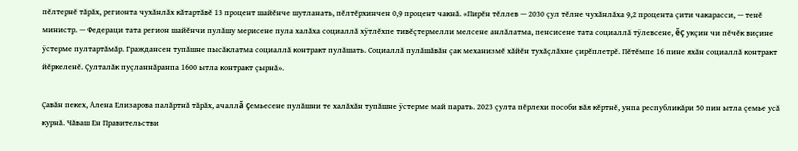пĕлтернĕ тăрăх, регионта чухăнлăх кăтартăвĕ 13 процент шайĕнче шутланать, пĕлтĕрхинчен 0,9 процент чакнă. «Пирĕн тĕллев — 2030 çул тĕлне чухăнлăха 9,2 процента çити чакарасси, — тенĕ министр. — Федераци тата регион шайĕнчи пулăшу мерисене пула халăха социаллă хÿтлĕхпе тивĕçтермелли мелсене анлăлатма, пенсисене тата социаллă тÿлевсене, ĕç укçин чи пĕчĕк виçине ÿстерме пултартăмăр. Граждансен тупăшне пысăклатма социаллă контракт пулăшать. Социаллă пулăшăвăн çак механизмĕ хăйĕн тухăçлăхне çирĕплетрĕ. Пĕтĕмпе 16 пине яхăн социаллă контракт йĕркеленĕ. Çулталăк пуçланнăранпа 1600 ытла контракт çырнă».

Çавăн пекех, Алена Елизарова палăртнă тăрăх, ачаллă çемьесене пулăшни те халăхăн тупăшне ÿстерме май парать. 2023 çулта пĕрлехи пособи вăя кĕртнĕ, унпа республикăри 50 пин ытла çемье усă курнă. Чăваш Ен Правительстви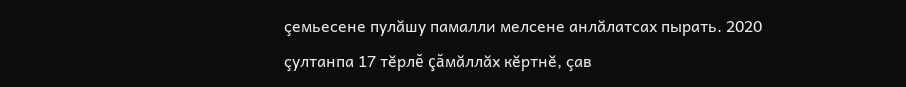çемьесене пулăшу памалли мелсене анлăлатсах пырать. 2020 çултанпа 17 тĕрлĕ çăмăллăх кĕртнĕ, çав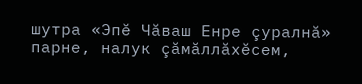шутра «Эпĕ Чăваш Енре çуралнă» парне, налук çăмăллăхĕсем,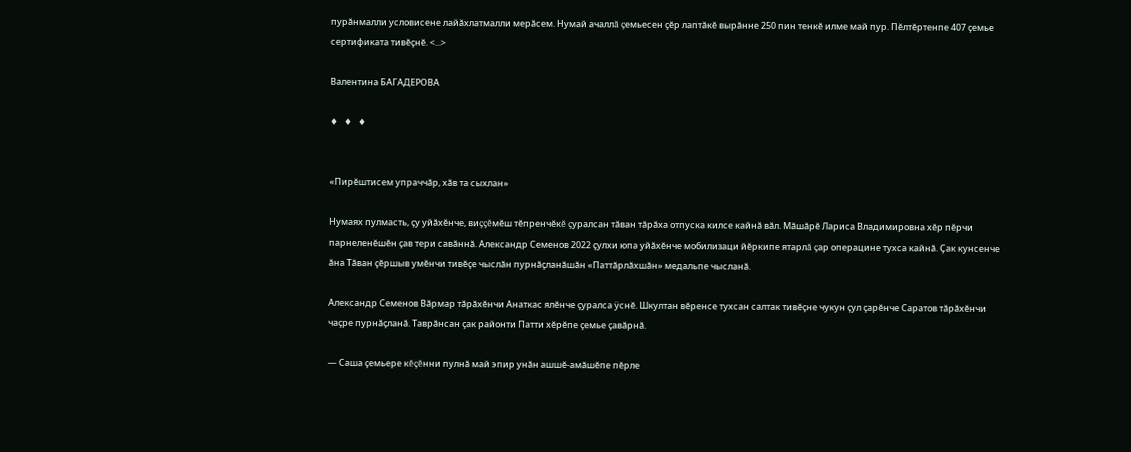пурăнмалли условисене лайăхлатмалли мерăсем. Нумай ачаллă çемьесен çĕр лаптăкĕ вырăнне 250 пин тенкĕ илме май пур. Пĕлтĕртенпе 407 çемье сертификата тивĕçнĕ. <...>

Валентина БАГАДЕРОВА

♦   ♦   ♦


«Пирĕштисем упраччăр, хăв та сыхлан»

Нумаях пулмасть, çу уйăхĕнче, виççĕмĕш тĕпренчĕкĕ çуралсан тăван тăрăха отпуска килсе кайнă вăл. Мăшăрĕ Лариса Владимировна хĕр пĕрчи парнеленĕшĕн çав тери савăннă. Александр Семенов 2022 çулхи юпа уйăхĕнче мобилизаци йĕркипе ятарлă çар операцине тухса кайнă. Çак кунсенче ăна Тăван çĕршыв умĕнчи тивĕçе чыслăн пурнăçланăшăн «Паттăрлăхшăн» медальпе чысланă.

Александр Семенов Вăрмар тăрăхĕнчи Анаткас ялĕнче çуралса ÿснĕ. Шкултан вĕренсе тухсан салтак тивĕçне чукун çул çарĕнче Саратов тăрăхĕнчи чаçре пурнăçланă. Таврăнсан çак районти Патти хĕрĕпе çемье çавăрнă.

— Саша çемьере кĕçĕнни пулнă май эпир унăн ашшĕ-амăшĕпе пĕрле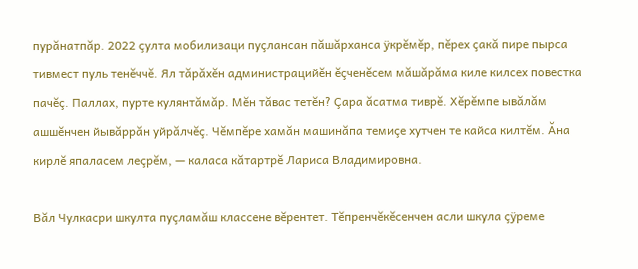пурăнатпăр. 2022 çулта мобилизаци пуçлансан пăшăрханса ÿкрĕмĕр, пĕрех çакă пире пырса тивмест пуль тенĕччĕ. Ял тăрăхĕн администрацийĕн ĕçченĕсем мăшăрăма киле килсех повестка пачĕç. Паллах, пурте кулянтăмăр. Мĕн тăвас тетĕн? Çара ăсатма тиврĕ. Хĕрĕмпе ывăлăм ашшĕнчен йывăррăн уйрăлчĕç. Чĕмпĕре хамăн машинăпа темиçе хутчен те кайса килтĕм. Ăна кирлĕ япаласем леçрĕм, — каласа кăтартрĕ Лариса Владимировна.

Вăл Чулкасри шкулта пуçламăш классене вĕрентет. Тĕпренчĕкĕсенчен асли шкула çÿреме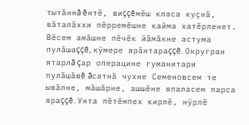тытăннă ĕнтĕ, виççĕмĕш класа куçнă, вăталăххи пĕрремĕшне кайма хатĕрленет. Вĕсем амăшне пĕчĕк йăмăкне астума пулăшаççĕ, кÿмере ярăнтараççĕ. Округран ятарлă çар операцине гуманитари пулăшăвĕ ăсатнă чухне Семеновсем те ывăлне, мăшăрне, ашшĕне япаласем парса яраççĕ. Унта пĕтĕмпех кирлĕ, нÿрлĕ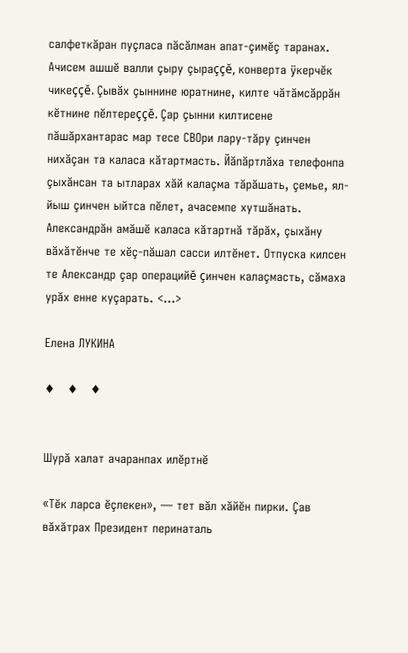салфеткăран пуçласа пăсăлман апат-çимĕç таранах. Ачисем ашшĕ валли çыру çыраççĕ, конверта ÿкерчĕк чикеççĕ. Çывăх çыннине юратнине, килте чăтăмсăррăн кĕтнине пĕлтереççĕ. Çар çынни килтисене пăшăрхантарас мар тесе СВОри лару-тăру çинчен нихăçан та каласа кăтартмасть. Йăпăртлăха телефонпа çыхăнсан та ытларах хăй калаçма тăрăшать, çемье, ял-йыш çинчен ыйтса пĕлет, ачасемпе хутшăнать. Александрăн амăшĕ каласа кăтартнă тăрăх, çыхăну вăхăтĕнче те хĕç-пăшал сасси илтĕнет. Отпуска килсен те Александр çар операцийĕ çинчен калаçмасть, сăмаха урăх енне куçарать. <...>

Елена ЛУКИНА

♦   ♦   ♦


Шурă халат ачаранпах илĕртнĕ

«Тĕк ларса ĕçлекен», — тет вăл хăйĕн пирки. Çав вăхăтрах Президент перинаталь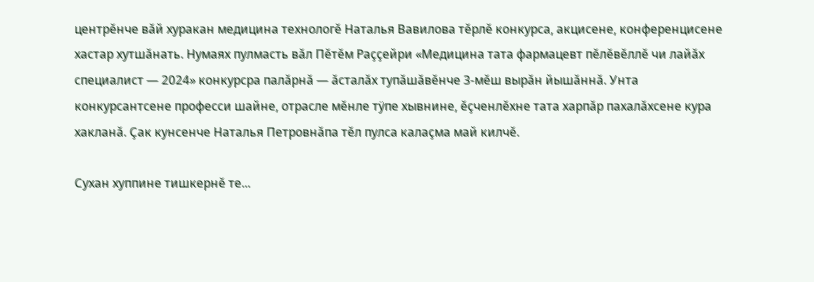центрĕнче вăй хуракан медицина технологĕ Наталья Вавилова тĕрлĕ конкурса, акцисене, конференцисене хастар хутшăнать. Нумаях пулмасть вăл Пĕтĕм Раççейри «Медицина тата фармацевт пĕлĕвĕллĕ чи лайăх специалист — 2024» конкурсра палăрнă — ăсталăх тупăшăвĕнче 3-мĕш вырăн йышăннă. Унта конкурсантсене професси шайне, отрасле мĕнле тÿпе хывнине, ĕçченлĕхне тата харпăр пахалăхсене кура хакланă. Çак кунсенче Наталья Петровнăпа тĕл пулса калаçма май килчĕ.

Сухан хуппине тишкернĕ те...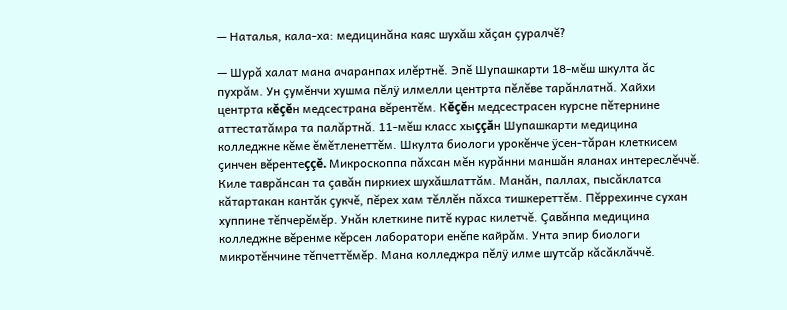— Наталья, кала-ха: медицинăна каяс шухăш хăçан çуралчĕ?

— Шурă халат мана ачаранпах илĕртнĕ. Эпĕ Шупашкарти 18-мĕш шкулта ăс пухрăм. Ун çумĕнчи хушма пĕлÿ илмелли центрта пĕлĕве тарăнлатнă. Хайхи центрта кĕçĕн медсестрана вĕрентĕм. Кĕçĕн медсестрасен курсне пĕтернине аттестатăмра та палăртнă. 11-мĕш класс хыççăн Шупашкарти медицина колледжне кĕме ĕмĕтленеттĕм. Шкулта биологи урокĕнче ÿсен-тăран клеткисем çинчен вĕрентеççĕ. Микроскоппа пăхсан мĕн курăнни маншăн яланах интереслĕччĕ. Киле таврăнсан та çавăн пиркиех шухăшлаттăм. Манăн, паллах, пысăклатса кăтартакан кантăк çукчĕ, пĕрех хам тĕллĕн пăхса тишкереттĕм. Пĕррехинче сухан хуппине тĕпчерĕмĕр. Унăн клеткине питĕ курас килетчĕ. Çавăнпа медицина колледжне вĕренме кĕрсен лаборатори енĕпе кайрăм. Унта эпир биологи микротĕнчине тĕпчеттĕмĕр. Мана колледжра пĕлÿ илме шутсăр кăсăклăччĕ.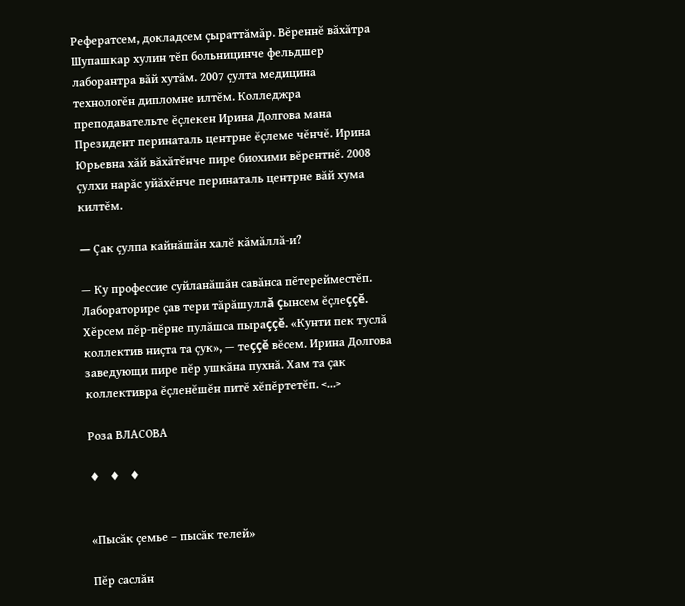Рефератсем, докладсем çыраттăмăр. Вĕреннĕ вăхăтра Шупашкар хулин тĕп больницинче фельдшер лаборантра вăй хутăм. 2007 çулта медицина технологĕн дипломне илтĕм. Колледжра преподавательте ĕçлекен Ирина Долгова мана Президент перинаталь центрне ĕçлеме чĕнчĕ. Ирина Юрьевна хăй вăхăтĕнче пире биохими вĕрентнĕ. 2008 çулхи нарăс уйăхĕнче перинаталь центрне вăй хума килтĕм.

— Çак çулпа кайнăшăн халĕ кăмăллă-и?

— Ку профессие суйланăшăн савăнса пĕтерейместĕп. Лабораторире çав тери тăрăшуллă çынсем ĕçлеççĕ. Хĕрсем пĕр-пĕрне пулăшса пыраççĕ. «Кунти пек туслă коллектив ниçта та çук», — теççĕ вĕсем. Ирина Долгова заведующи пире пĕр ушкăна пухнă. Хам та çак коллективра ĕçленĕшĕн питĕ хĕпĕртетĕп. <...>

Роза ВЛАСОВА

♦   ♦   ♦


«Пысăк çемье – пысăк телей»

Пĕр саслăн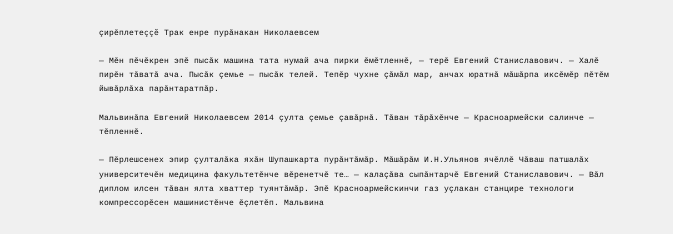çирĕплетеççĕ Трак енре пурăнакан Николаевсем

— Мĕн пĕчĕкрен эпĕ пысăк машина тата нумай ача пирки ĕмĕтленнĕ, — терĕ Евгений Станиславович. — Халĕ пирĕн тăватă ача. Пысăк çемье — пысăк телей. Тепĕр чухне çăмăл мар, анчах юратнă мăшăрпа иксĕмĕр пĕтĕм йывăрлăха парăнтаратпăр.

Мальвинăпа Евгений Николаевсем 2014 çулта çемье çавăрнă. Тăван тăрăхĕнче — Красноармейски салинче — тĕпленнĕ.

— Пĕрлешсенех эпир çулталăка яхăн Шупашкарта пурăнтăмăр. Мăшăрăм И.Н.Ульянов ячĕллĕ Чăваш патшалăх университечĕн медицина факультетĕнче вĕренетчĕ те… — калаçăва сыпăнтарчĕ Евгений Станиславович. — Вăл диплом илсен тăван ялта хваттер туянтăмăр. Эпĕ Красноармейскинчи газ уçлакан станцире технологи компрессорĕсен машинистĕнче ĕçлетĕп. Мальвина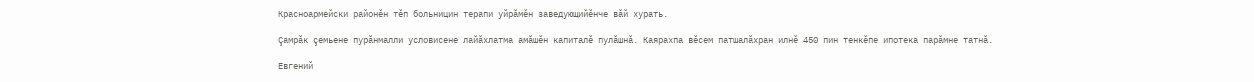Красноармейски районĕн тĕп больницин терапи уйрăмĕн заведующийĕнче вăй хурать.

Çамрăк çемьене пурăнмалли условисене лайăхлатма амăшĕн капиталĕ пулăшнă. Каярахпа вĕсем патшалăхран илнĕ 450 пин тенкĕпе ипотека парăмне татнă.

Евгений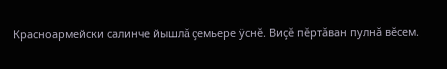Красноармейски салинче йышлă çемьере ÿснĕ. Виçĕ пĕртăван пулнă вĕсем.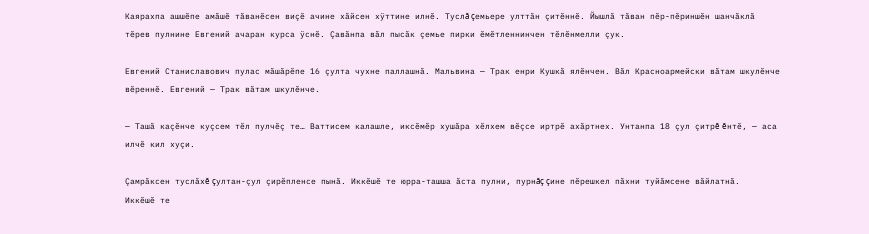Каярахпа ашшĕпе амăшĕ тăванĕсен виçĕ ачине хăйсен хÿттине илнĕ. Туслă çемьере улттăн çитĕннĕ. Йышлă тăван пĕр-пĕриншĕн шанчăклă тĕрев пулнине Евгений ачаран курса ÿснĕ. Çавăнпа вăл пысăк çемье пирки ĕмĕтленнинчен тĕлĕнмелли çук.

Евгений Станиславович пулас мăшăрĕпе 16 çулта чухне паллашнă. Мальвина — Трак енри Кушкă ялĕнчен. Вăл Красноармейски вăтам шкулĕнче вĕреннĕ. Евгений — Трак вăтам шкулĕнче.

— Ташă каçĕнче куçсем тĕл пулчĕç те… Ваттисем калашле, иксĕмĕр хушăра хĕлхем вĕçсе иртрĕ ахăртнех. Унтанпа 18 çул çитрĕ ĕнтĕ, — аса илчĕ кил хуçи.

Çамрăксен туслăхĕ çултан-çул çирĕпленсе пынă. Иккĕшĕ те юрра-ташша ăста пулни, пурнăç çине пĕрешкел пăхни туйăмсене вăйлатнă. Иккĕшĕ те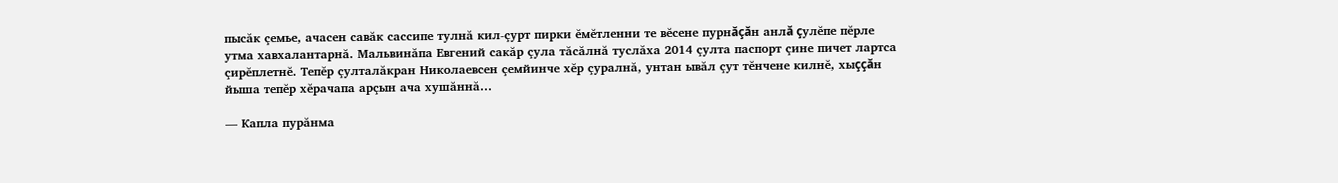пысăк çемье, ачасен савăк сассипе тулнă кил-çурт пирки ĕмĕтленни те вĕсене пурнăçăн анлă çулĕпе пĕрле утма хавхалантарнă. Мальвинăпа Евгений сакăр çула тăсăлнă туслăха 2014 çулта паспорт çине пичет лартса çирĕплетнĕ. Тепĕр çулталăкран Николаевсен çемйинче хĕр çуралнă, унтан ывăл çут тĕнчене килнĕ, хыççăн йыша тепĕр хĕрачапа арçын ача хушăннă…

— Капла пурăнма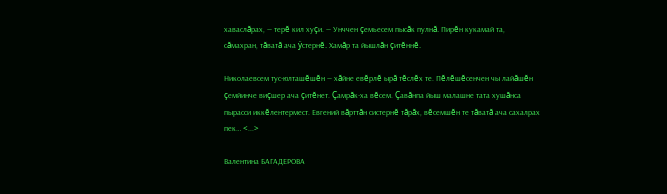хаваслăрах, — терĕ кил хуçи. — Унччен çемьесем пысăк пулнă. Пирĕн кукамай та, сăмахран, тăватă ача ÿстернĕ. Хамăр та йышлăн çитĕннĕ.

Николаевсем тус-юлташĕшĕн — хăйне евĕрлĕ ырă тĕслĕх те. Пĕлĕшĕсенчен чы лайăшĕн çемйинче виçшер ача çитĕнет. Çамрăк-ха вĕсем. Çавăнпа йыш малашне тата хушăнса пырасси иккĕлентермест. Евгений вăрттăн систернĕ тăрăх, вĕсемшĕн те тăватă ача сахалрах пек… <...>

Валентина БАГАДЕРОВА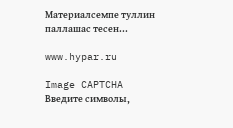Материалсемпе туллин паллашас тесен...

www.hypar.ru

Image CAPTCHA
Введите символы,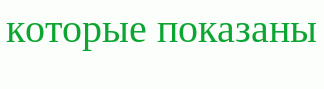которые показаны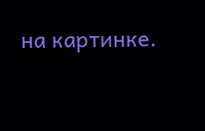на картинке.